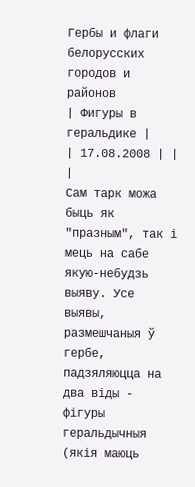Гербы и флаги белорусских городов и районов
| Фигуры в геральдике |
| 17.08.2008 | |
|
Сам тарк можа быць як "празным", так і мець на сабе якую-небудзь выяву. Усе выявы, размешчаныя ў гербе, падзяляюцца на два віды - фігуры геральдычныя (якія маюць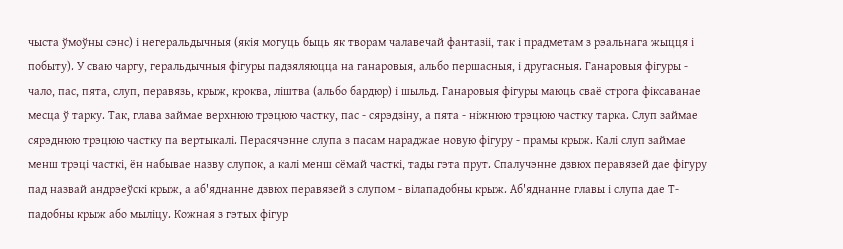чыста ўмоўны сэнс) і негеральдычныя (якія могуць быць як творам чалавечай фантазіі, так і прадметам з рэальнага жыцця і побыту). У сваю чаргу, геральдычныя фігуры падзяляюцца на ганаровыя, альбо першасныя, і другасныя. Ганаровыя фігуры - чало, пас, пята, слуп, перавязь, крыж, кроква, ліштва (альбо бардюр) і шыльд. Ганаровыя фігуры маюць сваё строга фіксаванае месца ў тарку. Так, глава займае верхнюю трэцюю частку, пас - сярэдзіну, а пята - ніжнюю трэцюю частку тарка. Слуп займае сярэднюю трэцюю частку па вертыкалі. Перасячэнне слупа з пасам нараджае новую фігуру - прамы крыж. Калі слуп займае менш трэці часткі, ён набывае назву слупок, а калі менш сёмай часткі, тады гэта прут. Спалучэнне дзвюх перавязей дае фігуру пад назвай андрэеўскі крыж, а аб'яднанне дзвюх перавязей з слупом - вілападобны крыж. Аб'яднанне главы і слупа дае Т-падобны крыж або мыліцу. Кожная з гэтых фігур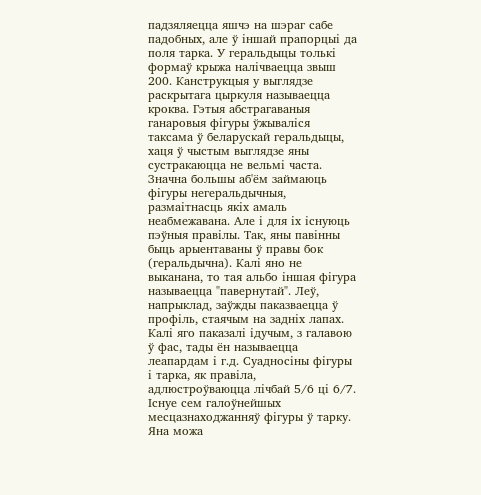падзяляецца яшчэ на шэраг сабе падобных, але ў іншай прапорцыі да поля тарка. У геральдыцы толькі формаў крыжа налічваецца звыш 200. Канструкцыя у выглядзе раскрытага цыркуля называецца кроква. Гэтыя абстрагаваныя ганаровыя фігуры ўжываліся таксама ў беларускай геральдыцы, хаця ў чыстым выглядзе яны сустракаюцца не вельмі часта. Значна большы аб'ём займаюць фігуры негеральдычныя, размаітнасць якіх амаль неабмежавана. Але і для іх існуюць пэўныя правілы. Так, яны павінны быць арыентаваны ў правы бок (геральдычна). Калі яно не выканана, то тая альбо іншая фігура называецца "павернутай". Леў, напрыклад, заўжды паказваецца ў профіль, стаячым на задніх лапах. Калі яго паказалі ідучым, з галавою ў фас, тады ён называецца леапардам і г.д. Суадносіны фігуры і тарка, як правіла, адлюстроўваюцца лічбай 5/6 ці 6/7. Існуе сем галоўнейшых месцазнаходжанняў фігуры ў тарку. Яна можа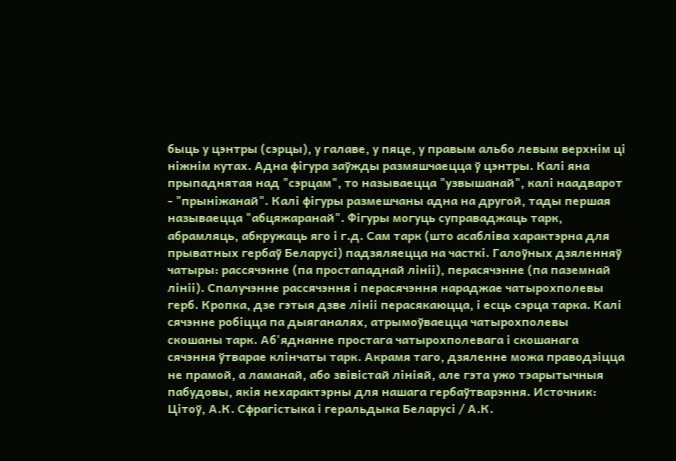быць у цэнтры (сэрцы), у галаве, у пяце, у правым альбо левым верхнім ці ніжнім кутах. Адна фігура заўжды размяшчаецца ў цэнтры. Калі яна прыпаднятая над "сэрцам", то называецца "узвышанай", калі наадварот - "прыніжанай". Калі фігуры размешчаны адна на другой, тады першая называецца "абцяжаранай". Фігуры могуць суправаджаць тарк, абрамляць, абкружаць яго і г.д. Сам тарк (што асабліва характэрна для прыватных гербаў Беларусі) падзяляецца на часткі. Галоўных дзяленняў чатыры: рассячэнне (па простападнай лініі), перасячэнне (па паземнай лініі). Спалучэнне рассячэння і перасячэння нараджае чатырохполевы герб. Кропка, дзе гэтыя дзве лініі перасякаюцца, і есць сэрца тарка. Калі сячэнне робіцца па дыяганалях, атрымоўваецца чатырохполевы скошаны тарк. Аб'яднанне простага чатырохполевага і скошанага сячэння ўтварае клінчаты тарк. Акрамя таго, дзяленне можа праводзіцца не прамой, а ламанай, або звівістай лініяй, але гэта ужо тэарытычныя пабудовы, якія нехарактэрны для нашага гербаўтварэння. Источник: Цітоў, А.К. Сфрагістыка і геральдыка Беларусі / А.К.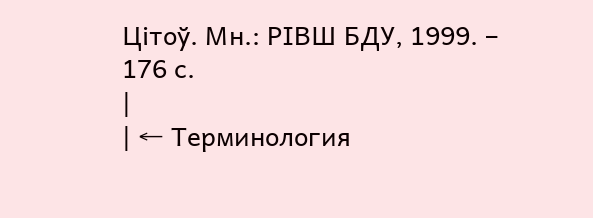Цітоў. Мн.: РІВШ БДУ, 1999. – 176 с.
|
| ← Терминология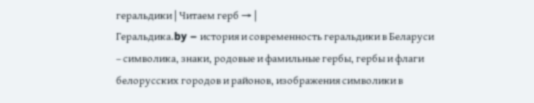геральдики | Читаем герб → |
Геральдика.by – история и современность геральдики в Беларуси – символика, знаки, родовые и фамильные гербы, гербы и флаги белорусских городов и районов, изображения символики в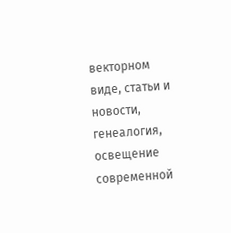векторном виде, статьи и новости, генеалогия, освещение современной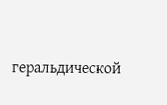геральдической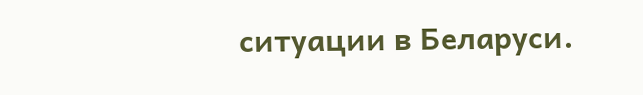ситуации в Беларуси.